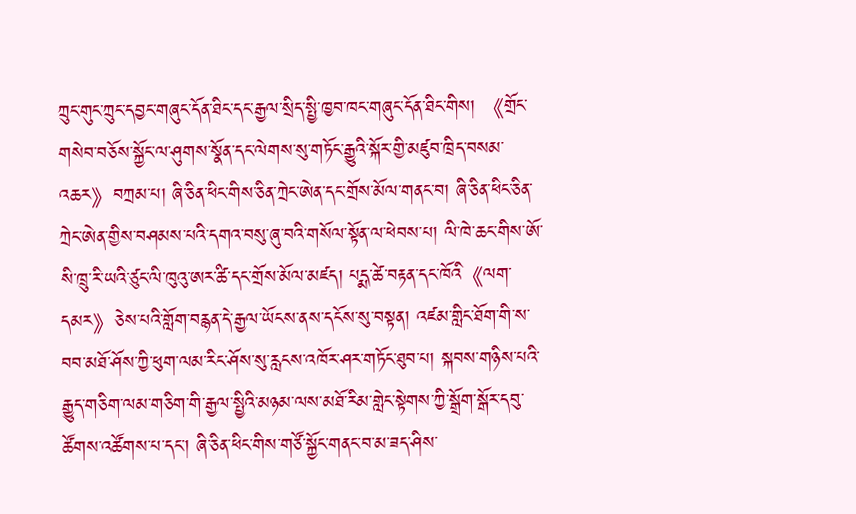ཀྲུང་གུང་ཀྲུང་དབྱང་གཞུང་དོན་ཐིང་དང་རྒྱལ་སྲིད་སྤྱི་ཁྱབ་ཁང་གཞུང་དོན་ཐིང་གིས། 《གྲོང་གསེབ་བཅོས་སྐྱོང་ལ་ཤུགས་སྣོན་དང་ལེགས་སུ་གཏོང་རྒྱུའི་སྐོར་གྱི་མཛུབ་ཁྲིད་བསམ་འཆར》བཀྲམ་པ། ཞི་ཅིན་ཕིང་གིས་ཅིན་ཀྲེང་ཨེན་དང་གྲོས་མོལ་གནང་བ། ཞི་ཅིན་ཕིང་ཅིན་ཀྲེང་ཨེན་གྱིས་བཤམས་པའི་དགའ་བསུ་ཞུ་བའི་གསོལ་སྟོན་ལ་ཕེབས་པ། ལི་ཁེ་ཆང་གིས་ཨོ་སི་ཁྲུ་རི་ཡའི་ཙུང་ལི་ཁུའུ་ཨར་ཚི་དང་གྲོས་མོལ་མཛད། པདྨ་ཚེ་བརྟན་དང་ཁོའི《ལག་དམར》ཅེས་པའི་གློག་བརྙན་དེ་རྒྱལ་ཡོངས་ནས་དངོས་སུ་བསྟན། འཛམ་གླིང་ཐོག་གི་ས་བབ་མཐོ་ཤོས་ཀྱི་ཕུག་ལམ་རིང་ཤོས་སུ་རླངས་འཁོར་ཤར་གཏོང་ཐུབ་པ། སྐབས་གཉིས་པའི་རྒྱུད་གཅིག་ལམ་གཅིག་གི་རྒྱལ་སྤྱིའི་མཉམ་ལས་མཐོ་རིམ་གླེང་སྟེགས་ཀྱི་སྒྲོག་སྒོར་དབུ་ཚོགས་འཚོགས་པ་དང་། ཞི་ཅིན་ཕིང་གིས་གཙོ་སྐྱོང་གནང་བ་མ་ཟད་ཤིས་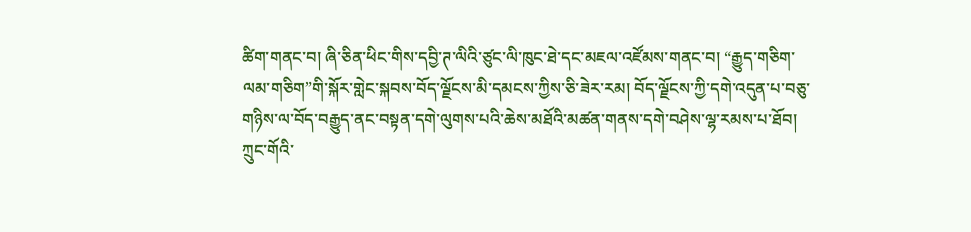ཚིག་གནང་བ། ཞི་ཅིན་ཕིང་གིས་དབྱི་ཊ་ལིའི་ཙུང་ལི་ཁུང་ཐེ་དང་མཇལ་འཛོམས་གནང་བ། “རྒྱུད་གཅིག་ལམ་གཅིག”གི་སྐོར་གླེང་སྐབས་བོད་ལྗོངས་མི་དམངས་ཀྱིས་ཅི་ཟེར་རམ། བོད་ལྗོངས་ཀྱི་དགེ་འདུན་པ་བཅུ་གཉིས་ལ་བོད་བརྒྱུད་ནང་བསྟན་དགེ་ལུགས་པའི་ཆེས་མཐོའི་མཚན་གནས་དགེ་བཤེས་ལྷ་རམས་པ་ཐོབ།
ཀྲུང་གོའི་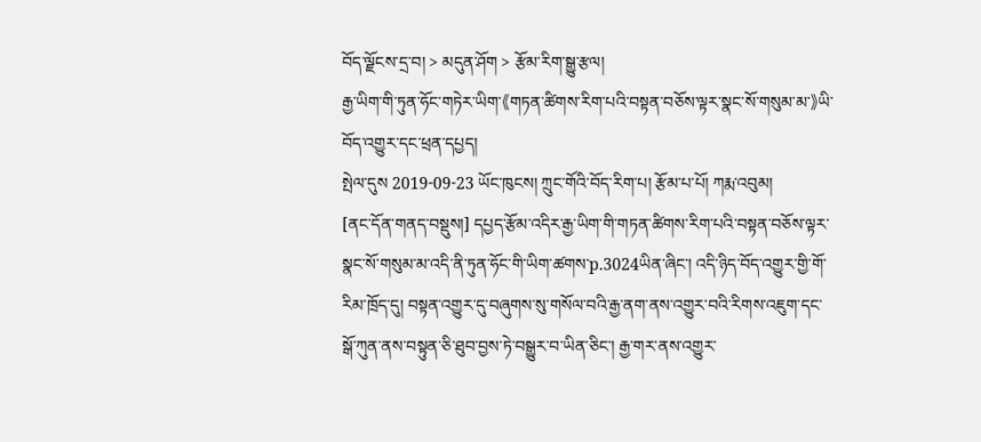བོད་ལྗོངས་དྲ་བ། > མདུན་ཤོག > རྩོམ་རིག་སྒྱུ་རྩལ།
རྒྱ་ཡིག་གི་ཏུན་ཧོང་གཏེར་ཡིག་《གཏན་ཚིགས་རིག་པའི་བསྟན་བཅོས་ལྟར་སྣང་སོ་གསུམ་མ་》ཡི་བོད་འགྱུར་དང་ཕྲན་དཔྱད།
སྤེལ་དུས 2019-09-23 ཡོང་ཁུངས། ཀྲུང་གོའི་བོད་རིག་པ། རྩོམ་པ་པོ། ཀརྨ་འབུམ།
[ནང་དོན་གནད་བསྡུས།] དཔྱད་རྩོམ་འདིར་རྒྱ་ཡིག་གི་གཏན་ཚིགས་རིག་པའི་བསྟན་བཅོས་ལྟར་སྣང་སོ་གསུམ་མ་འདི་ནི་ཏུན་ཧོང་གི་ཡིག་ཚགས་p.3024ཡིན་ཞིང་། འདི་ཉིད་བོད་འགྱུར་གྱི་གོ་རིམ་ཁྲོད་དུ། བསྟན་འགྱུར་དུ་བཞུགས་སུ་གསོལ་བའི་རྒྱ་ནག་ནས་འགྱུར་བའི་རིགས་འཇུག་དང་སྒོ་ཀུན་ནས་བསྟུན་ཅི་ཐུབ་བྱས་ཏེ་བསྒྱུར་བ་ཡིན་ཅིང་། རྒྱ་གར་ནས་འགྱུར་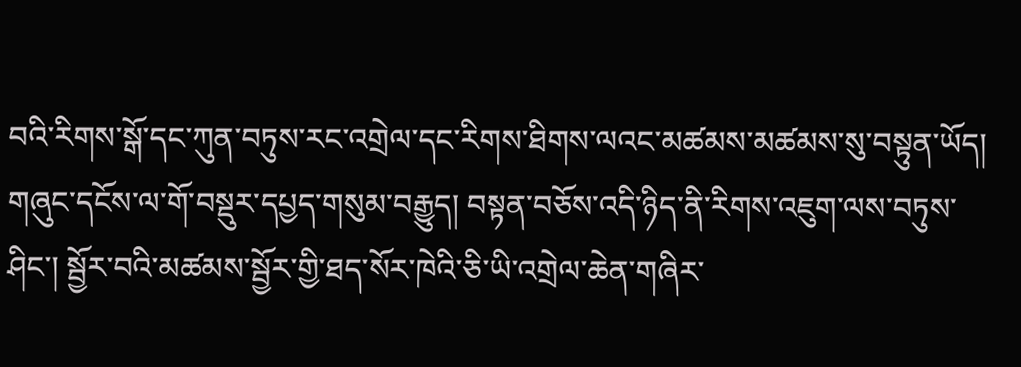བའི་རིགས་སྒོ་དང་ཀུན་བཏུས་རང་འགྲེལ་དང་རིགས་ཐིགས་ལའང་མཚམས་མཚམས་སུ་བསྟུན་ཡོད། གཞུང་དངོས་ལ་གོ་བསྡུར་དཔྱད་གསུམ་བརྒྱུད། བསྟན་བཅོས་འདི་ཉིད་ནི་རིགས་འཇུག་ལས་བཏུས་ཤིང་། སྦྱོར་བའི་མཚམས་སྦྱོར་གྱི་ཐད་སོར་ཁེའི་ཅི་ཡི་འགྲེལ་ཆེན་གཞིར་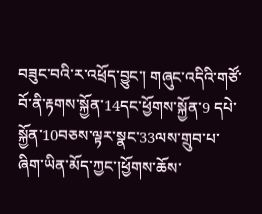བཟུང་བའི་ར་འཕྲོད་བྱུང་། གཞུང་འདིའི་གཙོ་བོ་ནི་རྟགས་སྐྱོན་14དང་ཕྱོགས་སྐྱོན་9 དཔེ་སྐྱོན་10བཅས་ལྟར་སྣང་33ལས་གྲུབ་པ་ཞིག་ཡིན་མོད་ཀྱང་།ཕྱོགས་ཆོས་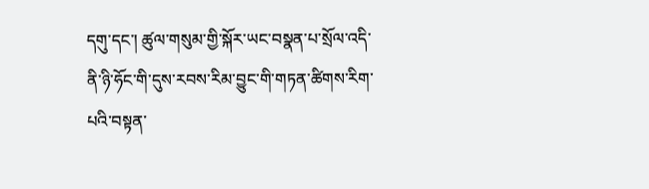དགུ་དང་། ཚུལ་གསུམ་གྱི་སྐོར་ཡང་བསྣན་པ་སྲོལ་འདི་ནི་ཉི་ཧོང་གི་དུས་རབས་རིམ་བྱུང་གི་གཏན་ཚིགས་རིག་པའི་བསྟན་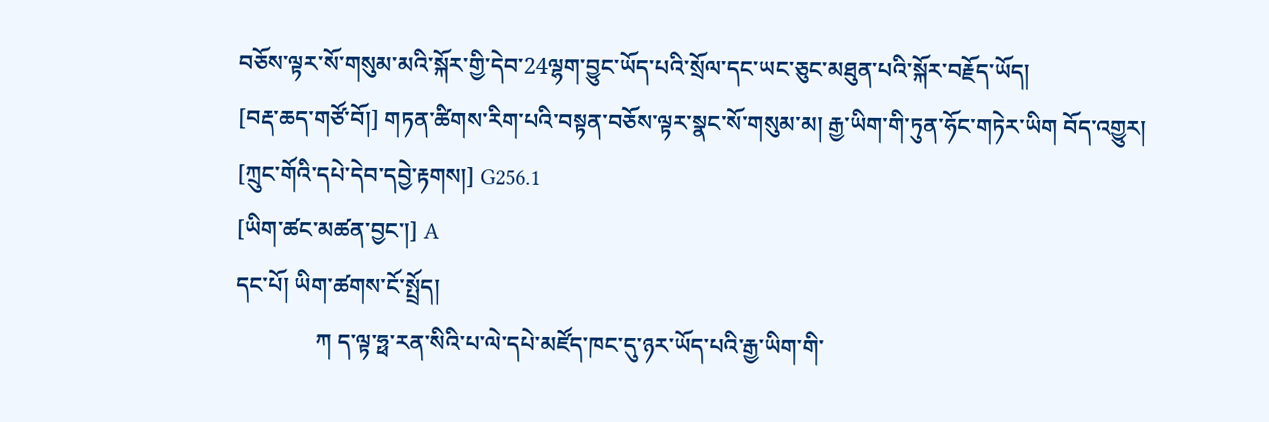བཅོས་ལྟར་སོ་གསུམ་མའི་སྐོར་གྱི་དེབ་24ལྷག་བྱུང་ཡོད་པའི་སྲོལ་དང་ཡང་ཅུང་མཐུན་པའི་སྐོར་བརྗོད་ཡོད།
[བརྡ་ཆད་གཙོ་བོ།] གཏན་ཚིགས་རིག་པའི་བསྟན་བཅོས་ལྟར་སྣང་སོ་གསུམ་མ། རྒྱ་ཡིག་གི་ཏུན་ཧོང་གཏེར་ཡིག བོད་འགྱུར།
[ཀྲུང་གོའི་དཔེ་དེབ་དབྱེ་རྟགས།] G256.1
[ཡིག་ཚང་མཚན་བྱང་།] A
དང་པོ། ཡིག་ཚགས་ངོ་སྤྲོད།
              ཀ ད་ལྟ་ཧྥ་རན་སིའི་པ་ལེ་དཔེ་མཛོད་ཁང་དུ་ཉར་ཡོད་པའི་རྒྱ་ཡིག་གི་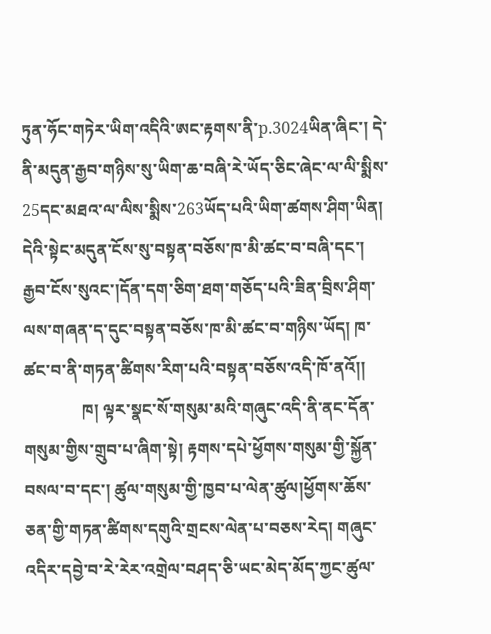ཏུན་ཧོང་གཏེར་ཡིག་འདིའི་ཨང་རྟགས་ནི་p.3024ཡིན་ཞིང་། དེ་ནི་མདུན་རྒྱབ་གཉིས་སུ་ཡིག་ཆ་བཞི་རེ་ཡོད་ཅིང་ཞེང་ལ་ལི་སྨིས་25དང་མཐའ་ལ་ལིས་སྨིས་263ཡོད་པའི་ཡིག་ཚགས་ཤིག་ཡིན། དེའི་སྟེང་མདུན་ངོས་སུ་བསྟན་བཅོས་ཁ་མི་ཚང་བ་བཞི་དང་། རྒྱབ་ངོས་སུའང་།དོན་དག་ཅིག་ཐག་གཅོད་པའི་ཟིན་བྲིས་ཤིག་ལས་གཞན་ད་དུང་བསྟན་བཅོས་ཁ་མི་ཚང་བ་གཉིས་ཡོད། ཁ་ཚང་བ་ནི་གཏན་ཚིགས་རིག་པའི་བསྟན་བཅོས་འདི་ཁོ་ནའོ།།
              ཁ། ལྟར་སྣང་སོ་གསུམ་མའི་གཞུང་འདི་ནི་ནང་དོན་གསུམ་གྱིས་གྲུབ་པ་ཞིག་སྟེ། རྟགས་དཔེ་ཕྱོགས་གསུམ་གྱི་སྐྱོན་བསལ་བ་དང་། ཚུལ་གསུམ་གྱི་ཁྱབ་པ་ལེན་ཚུལ།ཕྱོགས་ཆོས་ཅན་གྱི་གཏན་ཚིགས་དགུའི་གྲངས་ལེན་པ་བཅས་རེད། གཞུང་འདིར་དབྱེ་བ་རེ་རེར་འགྲེལ་བཤད་ཅི་ཡང་མེད་མོད་ཀྱང་ཚུལ་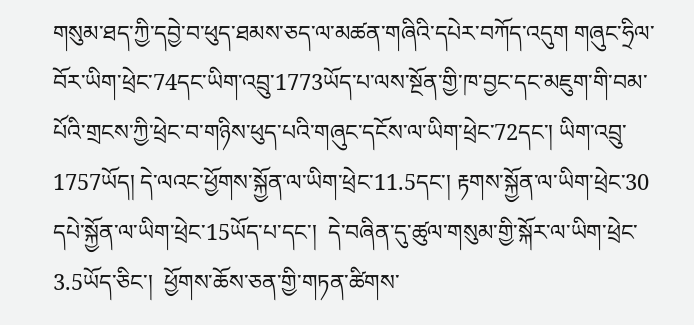གསུམ་ཐད་ཀྱི་དབྱེ་བ་ཕུད་ཐམས་ཅད་ལ་མཚན་གཞིའི་དཔེར་བཀོད་འདུག གཞུང་ཧྲིལ་བོར་ཡིག་ཕྲེང་74དང་ཡིག་འབྲུ་1773ཡོད་པ་ལས་སྔོན་གྱི་ཁ་བྱང་དང་མཇུག་གི་བམ་པོའི་གྲངས་ཀྱི་ཕྲེང་བ་གཉིས་ཕུད་པའི་གཞུང་དངོས་ལ་ཡིག་ཕྲེང་72དང་། ཡིག་འབྲུ་1757ཡོད། དེ་ལའང་ཕྱོགས་སྐྱོན་ལ་ཡིག་ཕྲེང་11.5དང་། རྟགས་སྐྱོན་ལ་ཡིག་ཕྲེང་30 དཔེ་སྐྱོན་ལ་ཡིག་ཕྲེང་15ཡོད་པ་དང་།  དེ་བཞིན་དུ་ཚུལ་གསུམ་གྱི་སྐོར་ལ་ཡིག་ཕྲེང་3.5ཡོད་ཅིང་།  ཕྱོགས་ཆོས་ཅན་གྱི་གཏན་ཚིགས་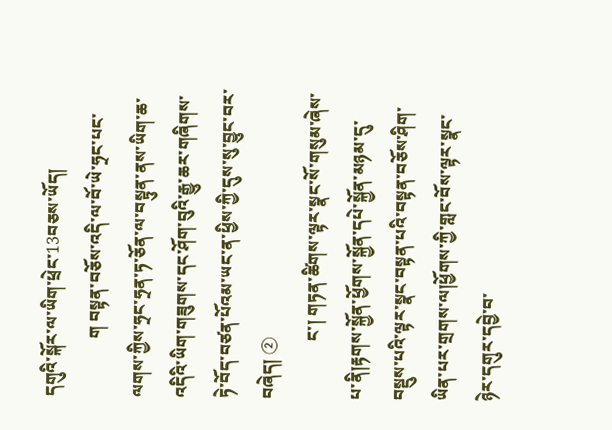དགུའི་སྐོར་ལ་ཡིག་ཕྲེང་13བཅས་ཡོད།
              ག བསྟན་བཅོས་འདི་ལ་བོ་ཡེ་ཧྲང་པང་ལགས་ཀྱིས་ཧྲང་ཧྲན་ཏ་ཅོན་ལ་བསྟུན་ནས་ཡིག་ཆ་འདིའི་ཡིག་གཟུགས་དང་ཤོག་བུའི་རྒྱུ་ཆར་གཞིགས་ཏེ་བོད་བཙན་པོའམ་ཡང་ན་ཕྱིས་ཀྱི་དུས་སུ་བྱུང་བར་བཞེད། ②
              ང་། གཏན་ཚིགས་ལྟར་སྣང་སོ་གསུམ་ཞེས་པ་ནི།རྟགས་སྐྱོན་ཕྱོགས་སྐྱོན་དཔེ་སྐྱོན་མཉམ་དུ་བསྡུས་པའི་ལྟར་སྣང་བསྟན་པའི་བསྟན་བཅོས་ཤིག་ཡིན་པར་གྲགས་ལ།ཕྱོགས་ཀྱི་གླང་བོས་ལྟར་སྣང་ཉེར་དགུར་དབྱེ་བ་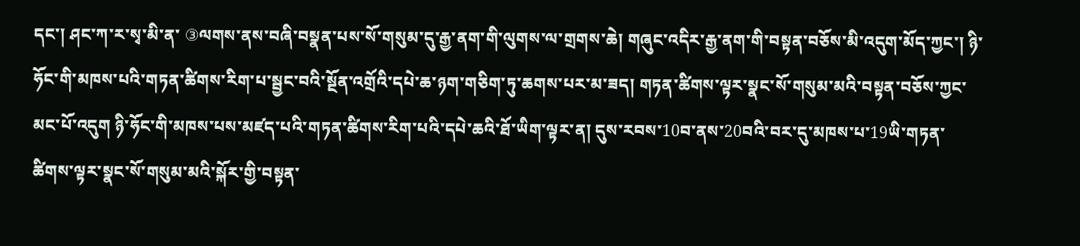དང་། ཤང་ཀ་ར་སྭ་མི་ན་ ③ལགས་ནས་བཞི་བསྣན་པས་སོ་གསུམ་དུ་རྒྱ་ནག་གི་ལུགས་ལ་གྲགས་ཆེ། གཞུང་འདིར་རྒྱ་ནག་གི་བསྟན་བཅོས་མི་འདུག་མོད་ཀྱང་། ཉི་ཧོང་གི་མཁས་པའི་གཏན་ཚིགས་རིག་པ་སྦྱང་བའི་སྔོན་འགྲོའི་དཔེ་ཆ་ཉག་གཅིག་ཏུ་ཆགས་པར་མ་ཟད། གཏན་ཚིགས་ལྟར་སྣང་སོ་གསུམ་མའི་བསྟན་བཅོས་ཀྱང་མང་པོ་འདུག ཉི་ཧོང་གི་མཁས་པས་མཛད་པའི་གཏན་ཚིགས་རིག་པའི་དཔེ་ཆའི་ཐོ་ཡིག་ལྟར་ན། དུས་རབས་10བ་ནས་20བའི་བར་དུ་མཁས་པ་19ཡི་གཏན་ཚིགས་ལྟར་སྣང་སོ་གསུམ་མའི་སྐོར་གྱི་བསྟན་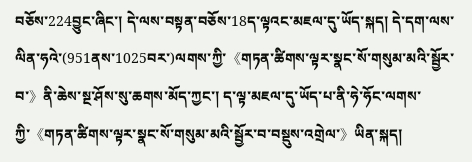བཅོས་224བྱུང་ཞིང་། དེ་ལས་བསྟན་བཅོས་18ད་ལྟའང་མཇལ་དུ་ཡོད་སྐད། དེ་དག་ལས་ལིན་ཧའེ་(951ནས་1025བར་)ལགས་ཀྱི་《གཏན་ཚིགས་ལྟར་སྣང་སོ་གསུམ་མའི་སྦྱོར་བ་》ནི་ཆེས་སྔ་ཤོས་སུ་ཆགས་མོད་ཀྱང་། ད་ལྟ་མཇལ་དུ་ཡོད་པ་ནི་ཧེ་ཧོང་ལགས་ཀྱི་《གཏན་ཚིགས་ལྟར་སྣང་སོ་གསུམ་མའི་སྦྱོར་བ་བསྡུས་འགྲེལ་》ཡིན་སྐད།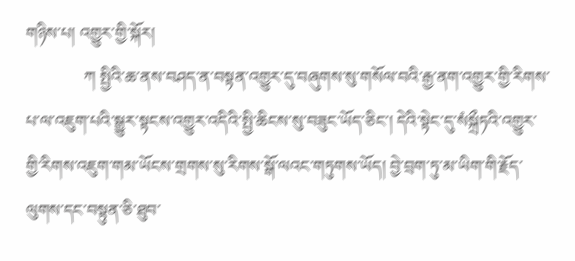གཉིས་པ། འགྱུར་གྱི་སྐོར།
              ཀ སྤྱིའི་ཆ་ནས་བཤད་ན་བསྟན་འགྱུར་དུ་བཞུགས་སུ་གསོལ་བའི་རྒྱ་ནག་འགྱུར་གྱི་རིགས་པ་ལ་འཇུག་པའི་སྒྱུར་སྟངས་འགྱུར་འདིའི་སྤྱི་ཆིངས་སུ་བཟུང་ཡོད་ཅིང་། དེའི་སྟེང་དུ་སཾསྐྲྀཏའི་འགྱུར་གྱི་རིགས་འཇུག་གམ་ཡོངས་གྲགས་སུ་རིགས་སྒོ་ལའང་གཏུགས་ཡོད། བྱེ་བྲག་ཏུ་མ་ཡིག་གི་རྗོད་ལུགས་དང་བསྟུན་ཅི་ཐུབ་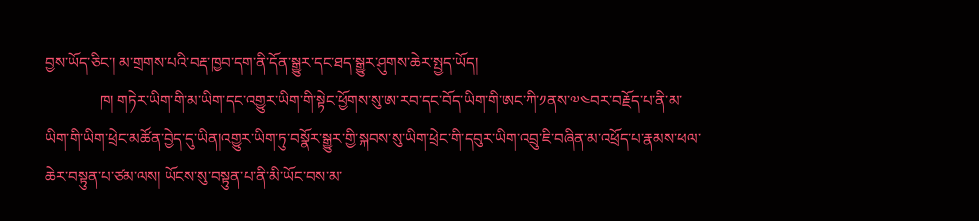བྱས་ཡོད་ཅིང་། མ་གྲགས་པའི་བརྡ་ཁྱབ་དག་ནི་དོན་སྒྱུར་དང་ཐད་སྒྱུར་ཤུགས་ཆེར་སྤྱད་ཡོད།
              ཁ། གཏེར་ཡིག་གི་མ་ཡིག་དང་འགྱུར་ཡིག་གི་སྟེང་ཕྱོགས་སུ་ཨ་རབ་དང་བོད་ཡིག་གི་ཨང་ཀི་༡ནས་༧༤བར་བརྗོད་པ་ནི་མ་ཡིག་གི་ཡིག་ཕྲེང་མཚོན་བྱེད་དུ་ཡིན།འགྱུར་ཡིག་ཏུ་བསྣོར་སྒྱུར་གྱི་སྐབས་སུ་ཡིག་ཕྲེང་གི་དབུར་ཡིག་འབྲུ་ཇི་བཞིན་མ་འཕྲོད་པ་རྣམས་ཕལ་ཆེར་བསྟུན་པ་ཙམ་ལས། ཡོངས་སུ་བསྟུན་པ་ནི་མི་ཡོང་བས་མ་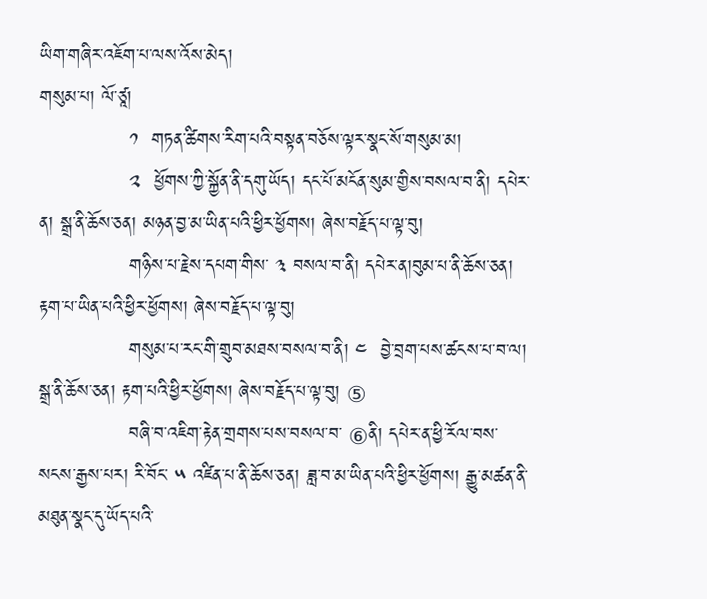ཡིག་གཞིར་འཇོག་པ་ལས་འོས་མེད།
གསུམ་པ། ལོ་ཙཱ།
              ༡  གཏན་ཚིགས་རིག་པའི་བསྟན་བཅོས་ལྟར་སྣང་སོ་གསུམ་མ།
              ༢  ཕྱོགས་ཀྱི་སྐྱོན་ནི་དགུ་ཡོད། དང་པོ་མངོན་སུམ་གྱིས་བསལ་བ་ནི། དཔེར་ན། སྒྲ་ནི་ཆོས་ཅན། མཉན་བྱ་མ་ཡིན་པའི་ཕྱིར་ཕྱོགས། ཞེས་བརྗོད་པ་ལྟ་བུ།
              གཉིས་པ་རྗེས་དཔག་གིས་ ༣ བསལ་བ་ནི། དཔེར་ན།བུམ་པ་ནི་ཆོས་ཅན། རྟག་པ་ཡིན་པའི་ཕྱིར་ཕྱོགས། ཞེས་བརྗོད་པ་ལྟ་བུ།
              གསུམ་པ་རང་གི་གྲུབ་མཐས་བསལ་བ་ནི། ༤  བྱེ་བྲག་པས་ཚངས་པ་བ་ལ། སྒྲ་ནི་ཆོས་ཅན། རྟག་པའི་ཕྱིར་ཕྱོགས། ཞེས་བརྗོད་པ་ལྟ་བུ། ⑤
              བཞི་བ་འཇིག་རྟེན་གྲགས་པས་བསལ་བ་ ⑥ནི། དཔེར་ན་ཕྱི་རོལ་བས་སངས་རྒྱས་པར། རི་བོང་ ༥ འཛིན་པ་ནི་ཆོས་ཅན། ཟླ་བ་མ་ཡིན་པའི་ཕྱིར་ཕྱོགས། རྒྱུ་མཚན་ནི་མཐུན་སྣང་དུ་ཡོད་པའི་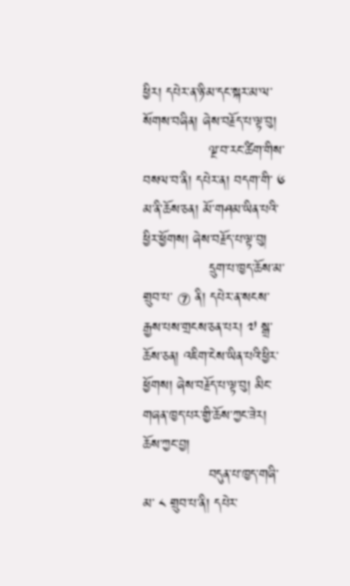ཕྱིར། དཔེར་ན་ཉི་མ་དང་སྐར་མ་ལ་སོགས་བཞིན། ཞེས་བརྗོད་པ་ལྟ་བུ།
              ལྔ་བ་རང་ཚིག་གིས་བསལ་བ་ནི། དཔེར་ན། བདག་གི་ ༦ མ་ནི་ཆོས་ཅན། མོ་གཤམ་ཡིན་པའི་ཕྱིར་ཕྱོགས། ཞེས་བརྗོད་པ་ལྟ་བུ།
              དྲུག་པ་ཁྱད་ཆོས་མ་གྲུབ་པ་ ⑦ ནི། དཔེར་ན་སངས་རྒྱས་པས་གྲངས་ཅན་པར། ༧ སྒྲ་ཆོས་ཅན། འཇིག་ངེས་ཡིན་པའི་ཕྱིར་ཕྱོགས། ཞེས་བརྗོད་པ་ལྟ་བུ། མིང་གཞན་ཁྱད་པར་གྱི་ཆོས་ཀྱང་ཟེར། ཆོས་ཀྱང་བྱ།
              བདུན་པ་ཁྱད་གཞི་མ་ ༨ གྲུབ་པ་ནི། དཔེར་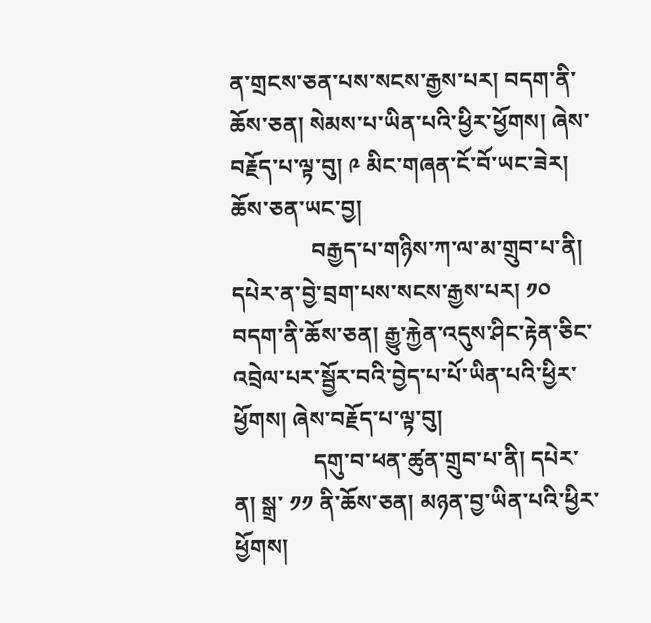ན་གྲངས་ཅན་པས་སངས་རྒྱས་པར། བདག་ནི་ཆོས་ཅན། སེམས་པ་ཡིན་པའི་ཕྱིར་ཕྱོགས། ཞེས་བརྗོད་པ་ལྟ་བུ། ༩ མིང་གཞན་ངོ་བོ་ཡང་ཟེར། ཆོས་ཅན་ཡང་བྱ།
              བརྒྱད་པ་གཉིས་ཀ་ལ་མ་གྲུབ་པ་ནི། དཔེར་ན་བྱེ་བྲག་པས་སངས་རྒྱས་པར། ༡༠ བདག་ནི་ཆོས་ཅན། རྒྱུ་རྐྱེན་འདུས་ཤིང་རྟེན་ཅིང་འབྲེལ་པར་སྦྱོར་བའི་བྱེད་པ་པོ་ཡིན་པའི་ཕྱིར་ཕྱོགས། ཞེས་བརྗོད་པ་ལྟ་བུ།
              དགུ་བ་ཕན་ཚུན་གྲུབ་པ་ནི། དཔེར་ན། སྒྲ་ ༡༡ ནི་ཆོས་ཅན། མཉན་བྱ་ཡིན་པའི་ཕྱིར་ཕྱོགས།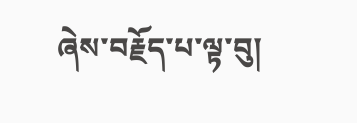ཞེས་བརྗོད་པ་ལྟ་བུ།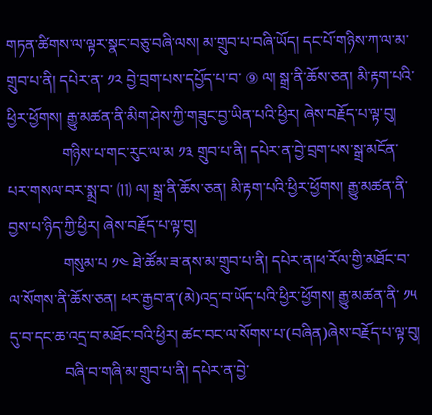གཏན་ཚིགས་ལ་ལྟར་སྣང་བཅུ་བཞི་ལས། མ་གྲུབ་པ་བཞི་ཡོད། དང་པོ་གཉིས་ཀ་ལ་མ་གྲུབ་པ་ནི། དཔེར་ན་ ༡༢ བྱེ་བྲག་པས་དཔྱོད་པ་བ་ ⑨ ལ། སྒྲ་ནི་ཆོས་ཅན། མི་རྟག་པའི་ཕྱིར་ཕྱོགས། རྒྱུ་མཚན་ནི་མིག་ཤེས་ཀྱི་གཟུང་བྱ་ཡིན་པའི་ཕྱིར། ཞེས་བརྗོད་པ་ལྟ་བུ།
              གཉིས་པ་གང་རུང་ལ་མ ༡༣ གྲུབ་པ་ནི། དཔེར་ན་བྱེ་བྲག་པས་སྒྲ་མངོན་པར་གསལ་བར་སྨྲ་བ་ ⑾ ལ། སྒྲ་ནི་ཆོས་ཅན། མི་རྟག་པའི་ཕྱིར་ཕྱོགས། རྒྱུ་མཚན་ནི་བྱས་པ་ཉིད་ཀྱི་ཕྱིར། ཞེས་བརྗོད་པ་ལྟ་བུ།
              གསུམ་པ ༡༤ ཐེ་ཚོམ་ཟ་ནས་མ་གྲུབ་པ་ནི། དཔེར་ན།ཕ་རོལ་གྱི་མཐོང་བ་ལ་སོགས་ནི་ཆོས་ཅན། ཕར་རྒྱབ་ན་(མེ)འདྲ་བ་ཡོད་པའི་ཕྱིར་ཕྱོགས། རྒྱུ་མཚན་ནི་ ༡༥ དུ་བ་དང་ཆ་འདྲ་བ་མཐོང་བའི་ཕྱིར། ཚང་བང་ལ་སོགས་པ་(བཞིན)ཞེས་བརྗོད་པ་ལྟ་བུ།
              བཞི་བ་གཞི་མ་གྲུབ་པ་ནི། དཔེར་ན་བྱེ་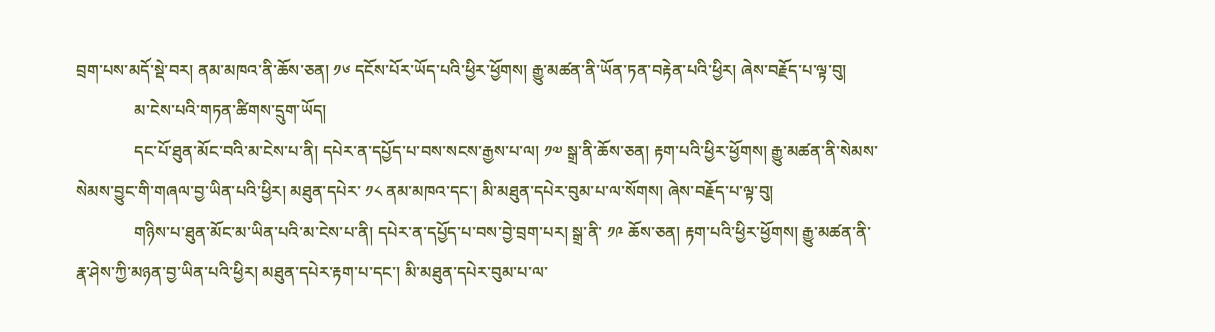བྲག་པས་མདོ་སྡེ་བར། ནམ་མཁའ་ནི་ཆོས་ཅན། ༡༦ དངོས་པོར་ཡོད་པའི་ཕྱིར་ཕྱོགས། རྒྱུ་མཚན་ནི་ཡོན་ཏན་བརྟེན་པའི་ཕྱིར། ཞེས་བརྗོད་པ་ལྟ་བུ།
              མ་ངེས་པའི་གཏན་ཚིགས་དྲུག་ཡོད།
              དང་པོ་ཐུན་མོང་བའི་མ་ངེས་པ་ནི། དཔེར་ན་དཔྱོད་པ་བས་སངས་རྒྱས་པ་ལ། ༡༧ སྒྲ་ནི་ཆོས་ཅན། རྟག་པའི་ཕྱིར་ཕྱོགས། རྒྱུ་མཚན་ནི་སེམས་སེམས་བྱུང་གི་གཞལ་བྱ་ཡིན་པའི་ཕྱིར། མཐུན་དཔེར་ ༡༨ ནམ་མཁའ་དང་། མི་མཐུན་དཔེར་བུམ་པ་ལ་སོགས། ཞེས་བརྗོད་པ་ལྟ་བུ།
              གཉིས་པ་ཐུན་མོང་མ་ཡིན་པའི་མ་ངེས་པ་ནི། དཔེར་ན་དཔྱོད་པ་བས་བྱེ་བྲག་པར། སྒྲ་ནི་ ༡༩ ཆོས་ཅན། རྟག་པའི་ཕྱིར་ཕྱོགས། རྒྱུ་མཚན་ནི་རྣ་ཤེས་ཀྱི་མཉན་བྱ་ཡིན་པའི་ཕྱིར། མཐུན་དཔེར་རྟག་པ་དང་། མི་མཐུན་དཔེར་བུམ་པ་ལ་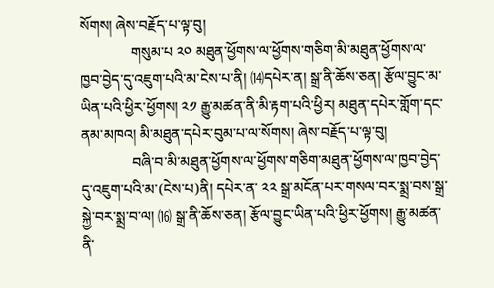སོགས། ཞེས་བརྗོད་པ་ལྟ་བུ།
              གསུམ་པ ༢༠ མཐུན་ཕྱོགས་ལ་ཕྱོགས་གཅིག་མི་མཐུན་ཕྱོགས་ལ་ཁྱབ་བྱེད་དུ་འཇུག་པའི་མ་ངེས་པ་ནི། ⒁དཔེར་ན། སྒྲ་ནི་ཆོས་ཅན། རྩོལ་བྱུང་མ་ཡིན་པའི་ཕྱིར་ཕྱོགས། ༢༡ རྒྱུ་མཚན་ནི་མི་རྟག་པའི་ཕྱིར། མཐུན་དཔེར་གློག་དང་ནམ་མཁའ། མི་མཐུན་དཔེར་བུམ་པ་ལ་སོགས། ཞེས་བརྗོད་པ་ལྟ་བུ།
              བཞི་བ་མི་མཐུན་ཕྱོགས་ལ་ཕྱོགས་གཅིག་མཐུན་ཕྱོགས་ལ་ཁྱབ་བྱེད་དུ་འཇུག་པའི་མ་(ངེས་པ)ནི། དཔེར་ན་ ༢༢ སྒྲ་མངོན་པར་གསལ་བར་སྨྲ་བས་སྒྲ་སྐྱེ་བར་སྨྲ་བ་ལ། ⒃ སྒྲ་ནི་ཆོས་ཅན། རྩོལ་བྱུང་ཡིན་པའི་ཕྱིར་ཕྱོགས། རྒྱུ་མཚན་ནི་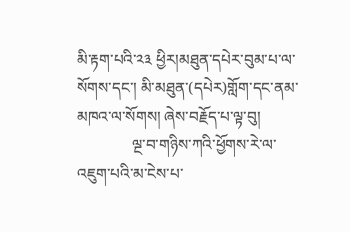མི་རྟག་པའི་༢༣ ཕྱིར།མཐུན་དཔེར་བུམ་པ་ལ་སོགས་དང་། མི་མཐུན་(དཔེར)གློག་དང་ནམ་མཁའ་ལ་སོགས། ཞེས་བརྗོད་པ་ལྟ་བུ།
              ལྔ་བ་གཉིས་ཀའི་ཕྱོགས་རེ་ལ་འཇུག་པའི་མ་ངེས་པ་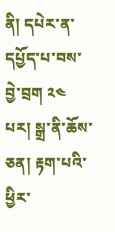ནི། དཔེར་ན་དཔྱོད་པ་བས་བྱེ་བྲག ༢༤ པར། སྒྲ་ནི་ཆོས་ཅན། རྟག་པའི་ཕྱིར་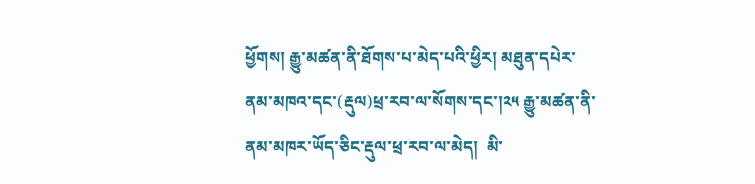ཕྱོགས། རྒྱུ་མཚན་ནི་ཐོགས་པ་མེད་པའི་ཕྱིར། མཐུན་དཔེར་ནམ་མཁའ་དང་(རྡུལ)ཕྲ་རབ་ལ་སོགས་དང་།༢༥ རྒྱུ་མཚན་ནི་ནམ་མཁར་ཡོད་ཅིང་རྡུལ་ཕྲ་རབ་ལ་མེད།  མི་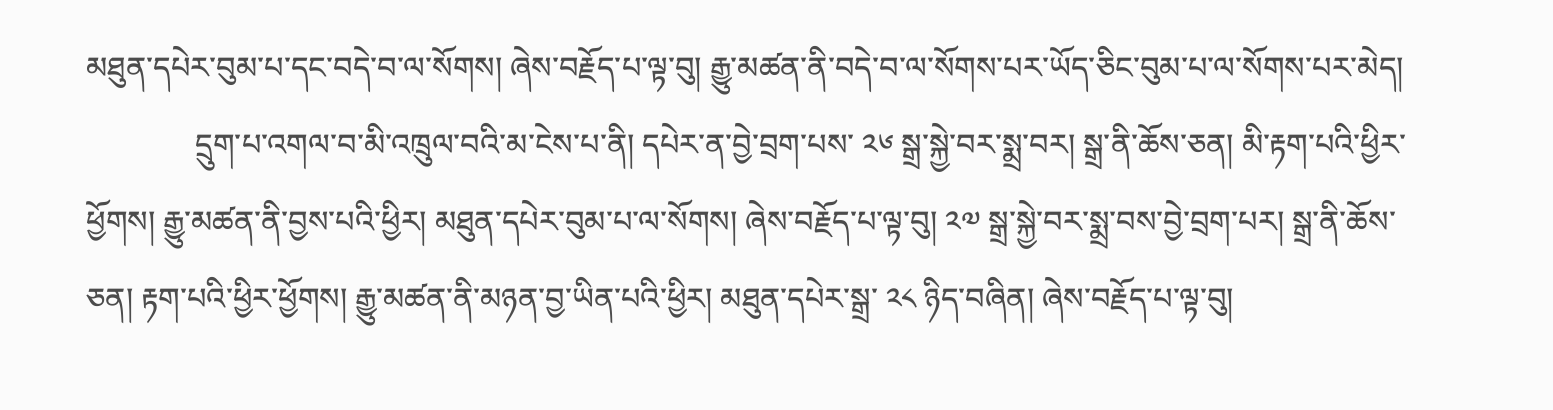མཐུན་དཔེར་བུམ་པ་དང་བདེ་བ་ལ་སོགས། ཞེས་བརྗོད་པ་ལྟ་བུ། རྒྱུ་མཚན་ནི་བདེ་བ་ལ་སོགས་པར་ཡོད་ཅིང་བུམ་པ་ལ་སོགས་པར་མེད།
              དྲུག་པ་འགལ་བ་མི་འཁྲུལ་བའི་མ་ངེས་པ་ནི། དཔེར་ན་བྱེ་བྲག་པས་ ༢༦ སྒྲ་སྐྱེ་བར་སྨྲ་བར། སྒྲ་ནི་ཆོས་ཅན། མི་རྟག་པའི་ཕྱིར་ཕྱོགས། རྒྱུ་མཚན་ནི་བྱས་པའི་ཕྱིར། མཐུན་དཔེར་བུམ་པ་ལ་སོགས། ཞེས་བརྗོད་པ་ལྟ་བུ། ༢༧ སྒྲ་སྐྱེ་བར་སྨྲ་བས་བྱེ་བྲག་པར། སྒྲ་ནི་ཆོས་ཅན། རྟག་པའི་ཕྱིར་ཕྱོགས། རྒྱུ་མཚན་ནི་མཉན་བྱ་ཡིན་པའི་ཕྱིར། མཐུན་དཔེར་སྒྲ་ ༢༨ ཉིད་བཞིན། ཞེས་བརྗོད་པ་ལྟ་བུ།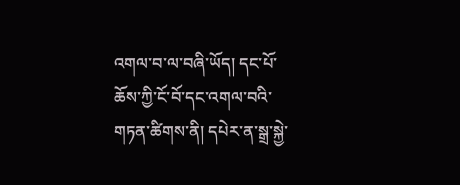འགལ་བ་ལ་བཞི་ཡོད། དང་པོ་ཆོས་ཀྱི་ངོ་བོ་དང་འགལ་བའི་གཏན་ཚིགས་ནི། དཔེར་ན་སྒྲ་སྐྱེ་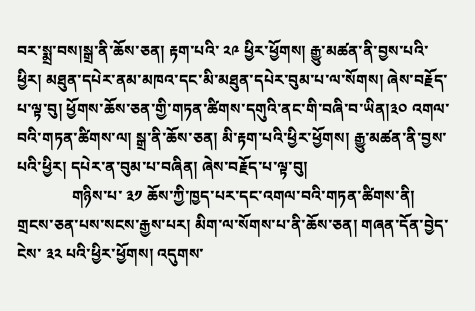བར་སྨྲ་བས།སྒྲ་ནི་ཆོས་ཅན། རྟག་པའི་ ༢༩ ཕྱིར་ཕྱོགས། རྒྱུ་མཚན་ནི་བྱས་པའི་ཕྱིར། མཐུན་དཔེར་ནམ་མཁའ་དང་མི་མཐུན་དཔེར་བུམ་པ་ལ་སོགས། ཞེས་བརྗོད་པ་ལྟ་བུ། ཕྱོགས་ཆོས་ཅན་གྱི་གཏན་ཚིགས་དགུའི་ནང་གི་བཞི་བ་ཡིན།༣༠ འགལ་བའི་གཏན་ཚིགས་ལ། སྒྲ་ནི་ཆོས་ཅན། མི་རྟག་པའི་ཕྱིར་ཕྱོགས། རྒྱུ་མཚན་ནི་བྱས་པའི་ཕྱིར། དཔེར་ན་བུམ་པ་བཞིན། ཞེས་བརྗོད་པ་ལྟ་བུ།
              གཉིས་པ་ ༣༡ ཆོས་ཀྱི་ཁྱད་པར་དང་འགལ་བའི་གཏན་ཚིགས་ནི། གྲངས་ཅན་པས་སངས་རྒྱས་པར། མིག་ལ་སོགས་པ་ནི་ཆོས་ཅན། གཞན་དོན་བྱེད་ངེས་ ༣༢ པའི་ཕྱིར་ཕྱོགས། འདུགས་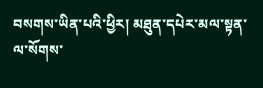བསགས་ཡིན་པའི་ཕྱིར། མཐུན་དཔེར་མལ་སྟན་ལ་སོགས་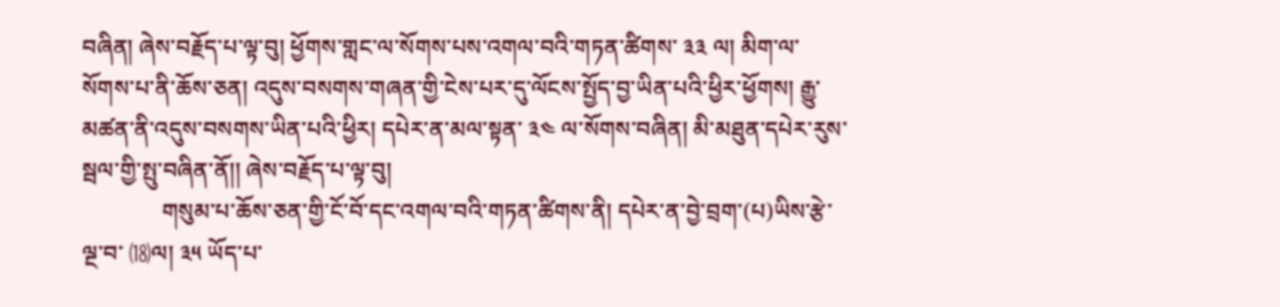བཞིན། ཞེས་བརྗོད་པ་ལྟ་བུ། ཕྱོགས་གླང་ལ་སོགས་པས་འགལ་བའི་གཏན་ཚིགས་ ༣༣ ལ། མིག་ལ་སོགས་པ་ནི་ཆོས་ཅན། འདུས་བསགས་གཞན་གྱི་ངེས་པར་དུ་ལོངས་སྤྱོད་བྱ་ཡིན་པའི་ཕྱིར་ཕྱོགས། རྒྱུ་མཚན་ནི་འདུས་བསགས་ཡིན་པའི་ཕྱིར། དཔེར་ན་མལ་སྟན་ ༣༤ ལ་སོགས་བཞིན། མི་མཐུན་དཔེར་རུས་སྦལ་གྱི་སྤུ་བཞིན་ནོ།། ཞེས་བརྗོད་པ་ལྟ་བུ།
              གསུམ་པ་ཆོས་ཅན་གྱི་ངོ་བོ་དང་འགལ་བའི་གཏན་ཚིགས་ནི། དཔེར་ན་བྱེ་བྲག་(པ)ཡིས་རྩེ་ལྔ་བ་ ⒅ལ། ༣༥ ཡོད་པ་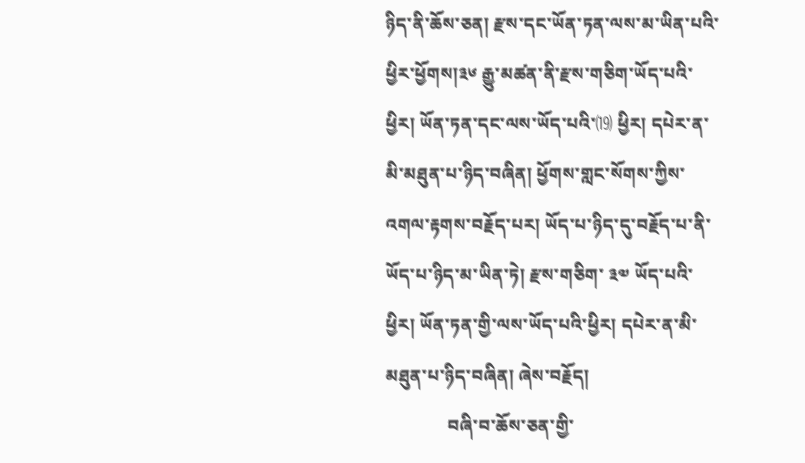ཉིད་ནི་ཆོས་ཅན། རྫས་དང་ཡོན་ཏན་ལས་མ་ཡིན་པའི་ཕྱིར་ཕྱོགས།༣༦ རྒྱུ་མཚན་ནི་རྫས་གཅིག་ཡོད་པའི་ཕྱིར། ཡོན་ཏན་དང་ལས་ཡོད་པའི་⒆ ཕྱིར། དཔེར་ན་མི་མཐུན་པ་ཉིད་བཞིན། ཕྱོགས་གླང་སོགས་ཀྱིས་འགལ་རྟགས་བརྗོད་པར། ཡོད་པ་ཉིད་དུ་བརྗོད་པ་ནི་ཡོད་པ་ཉིད་མ་ཡིན་ཏེ། རྫས་གཅིག་ ༣༧ ཡོད་པའི་ཕྱིར། ཡོན་ཏན་གྱི་ལས་ཡོད་པའི་ཕྱིར། དཔེར་ན་མི་མཐུན་པ་ཉིད་བཞིན། ཞེས་བརྗོད།
              བཞི་བ་ཆོས་ཅན་གྱི་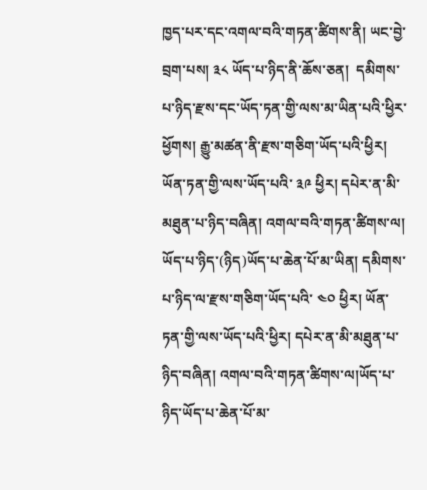ཁྱད་པར་དང་འགལ་བའི་གཏན་ཚིགས་ནི། ཡང་བྱེ་བྲག་པས། ༣༨ ཡོད་པ་ཉིད་ནི་ཆོས་ཅན།  དམིགས་པ་ཉིད་རྫས་དང་ཡོད་ཏན་གྱི་ལས་མ་ཡིན་པའི་ཕྱིར་ཕྱོགས། རྒྱུ་མཚན་ནི་རྫས་གཅིག་ཡོད་པའི་ཕྱིར། ཡོན་ཏན་གྱི་ལས་ཡོད་པའི་ ༣༩ ཕྱིར། དཔེར་ན་མི་མཐུན་པ་ཉིད་བཞིན། འགལ་བའི་གཏན་ཚིགས་ལ། ཡོད་པ་ཉིད་(ཉིད)ཡོད་པ་ཆེན་པོ་མ་ཡིན། དམིགས་པ་ཉིད་ལ་རྫས་གཅིག་ཡོད་པའི་ ༤༠ ཕྱིར། ཡོན་ཏན་གྱི་ལས་ཡོད་པའི་ཕྱིར། དཔེར་ན་མི་མཐུན་པ་ཉིད་བཞིན། འགལ་བའི་གཏན་ཚིགས་ལ།ཡོད་པ་ཉིད་ཡོད་པ་ཆེན་པོ་མ་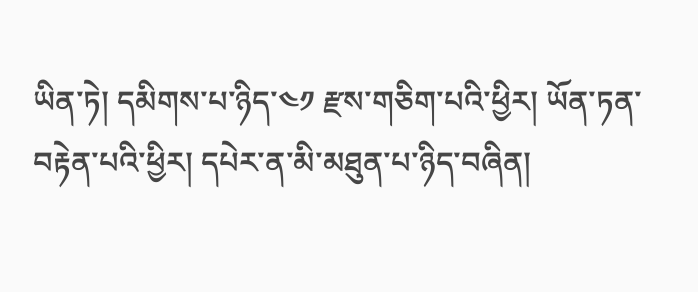ཡིན་ཏེ། དམིགས་པ་ཉིད་༤༡ རྫས་གཅིག་པའི་ཕྱིར། ཡོན་ཏན་བརྟེན་པའི་ཕྱིར། དཔེར་ན་མི་མཐུན་པ་ཉིད་བཞིན།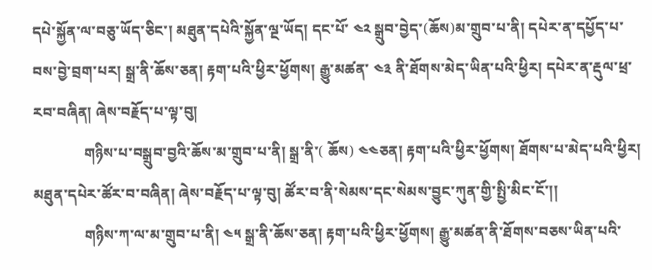དཔེ་སྐྱོན་ལ་བཅུ་ཡོད་ཅིང་། མཐུན་དཔེའི་སྐྱོན་ལྔ་ཡོད། དང་པོ་ ༤༢ སྒྲུབ་བྱེད་(ཆོས)མ་གྲུབ་པ་ནི། དཔེར་ན་དཔྱོད་པ་བས་བྱེ་བྲག་པར། སྒྲ་ནི་ཆོས་ཅན། རྟག་པའི་ཕྱིར་ཕྱོགས། རྒྱུ་མཚན་ ༤༣ ནི་ཐོགས་མེད་ཡིན་པའི་ཕྱིར། དཔེར་ན་རྡུལ་ཕྲ་རབ་བཞིན། ཞེས་བརྗོད་པ་ལྟ་བུ།
              གཉིས་པ་བསྒྲུབ་བྱའི་ཆོས་མ་གྲུབ་པ་ནི། སྒྲ་ནི་( ཆོས) ༤༤ཅན། རྟག་པའི་ཕྱིར་ཕྱོགས། ཐོགས་པ་མེད་པའི་ཕྱིར། མཐུན་དཔེར་ཚོར་བ་བཞིན། ཞེས་བརྗོད་པ་ལྟ་བུ། ཚོར་བ་ནི་སེམས་དང་སེམས་བྱུང་ཀུན་གྱི་སྤྱི་མིང་ངོ་།།
              གཉིས་ཀ་ལ་མ་གྲུབ་པ་ནི། ༤༥ སྒྲ་ནི་ཆོས་ཅན། རྟག་པའི་ཕྱིར་ཕྱོགས། རྒྱུ་མཚན་ནི་ཐོགས་བཅས་ཡིན་པའི་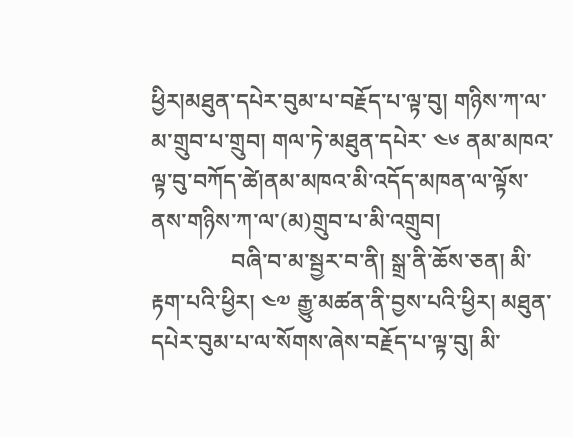ཕྱིར།མཐུན་དཔེར་བུམ་པ་བརྗོད་པ་ལྟ་བུ། གཉིས་ཀ་ལ་མ་གྲུབ་པ་གྲུབ། གལ་ཏེ་མཐུན་དཔེར་ ༤༦ ནམ་མཁའ་ལྟ་བུ་བཀོད་ཚེ།ནམ་མཁའ་མི་འདོད་མཁན་ལ་ལྟོས་ནས་གཉིས་ཀ་ལ་(མ)གྲུབ་པ་མི་འགྲུབ།
              བཞི་བ་མ་སྦྱར་བ་ནི། སྒྲ་ནི་ཆོས་ཅན། མི་རྟག་པའི་ཕྱིར། ༤༧ རྒྱུ་མཚན་ནི་བྱས་པའི་ཕྱིར། མཐུན་དཔེར་བུམ་པ་ལ་སོགས་ཞེས་བརྗོད་པ་ལྟ་བུ། མི་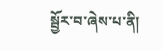སྦྱོར་བ་ཞེས་པ་ནི།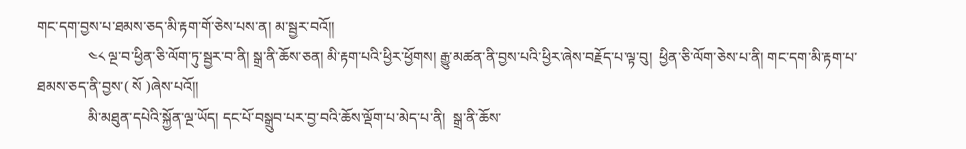གང་དག་བྱས་པ་ཐམས་ཅད་མི་རྟག་གོ་ཅེས་པས་ན། མ་སྦྱར་བའོ།།
              ༤༨ ལྔ་བ་ཕྱིན་ཅི་ལོག་ཏུ་སྦྱར་བ་ནི། སྒྲ་ནི་ཆོས་ཅན། མི་རྟག་པའི་ཕྱིར་ཕྱོགས། རྒྱུ་མཚན་ནི་བྱས་པའི་ཕྱིར་ཞེས་བརྗོད་པ་ལྟ་བུ།  ཕྱིན་ཅི་ལོག་ཅེས་པ་ནི། གང་དག་མི་རྟག་པ་ཐམས་ཅད་ནི་བྱས་( སོ )ཞེས་པའོ།།
              མི་མཐུན་དཔེའི་སྐྱོན་ལྔ་ཡོད། དང་པོ་བསྒྲུབ་པར་བྱ་བའི་ཆོས་ལྡོག་པ་མེད་པ་ནི།  སྒྲ་ནི་ཆོས་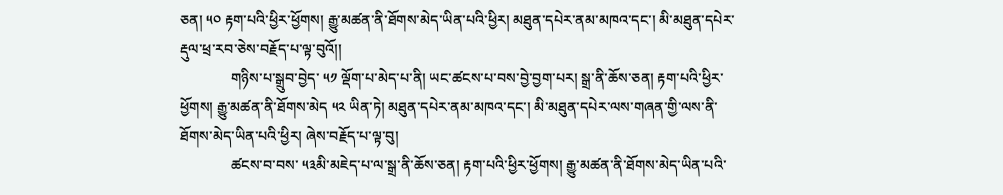ཅན། ༥༠ རྟག་པའི་ཕྱིར་ཕྱོགས། རྒྱུ་མཚན་ནི་ཐོགས་མེད་ཡིན་པའི་ཕྱིར། མཐུན་དཔེར་ནམ་མཁའ་དང་། མི་མཐུན་དཔེར་རྡུལ་ཕྲ་རབ་ཅེས་བརྗོད་པ་ལྟ་བུའོ།།
              གཉིས་པ་སྒྲུབ་བྱེད་ ༥༡ ལྡོག་པ་མེད་པ་ནི། ཡང་ཚངས་པ་བས་བྱེ་བྱག་པར། སྒྲ་ནི་ཆོས་ཅན། རྟག་པའི་ཕྱིར་ཕྱོགས། རྒྱུ་མཚན་ནི་ཐོགས་མེད ༥༢ ཡིན་ཏེ། མཐུན་དཔེར་ནམ་མཁའ་དང་། མི་མཐུན་དཔེར་ལས་གཞན་གྱི་ལས་ནི་ཐོགས་མེད་ཡིན་པའི་ཕྱིར། ཞེས་བརྗོད་པ་ལྟ་བུ།
              ཚངས་བ་བས་ ༥༣མི་མཇེད་པ་ལ་སྒྲ་ནི་ཆོས་ཅན། རྟག་པའི་ཕྱིར་ཕྱོགས། རྒྱུ་མཚན་ནི་ཐོགས་མེད་ཡིན་པའི་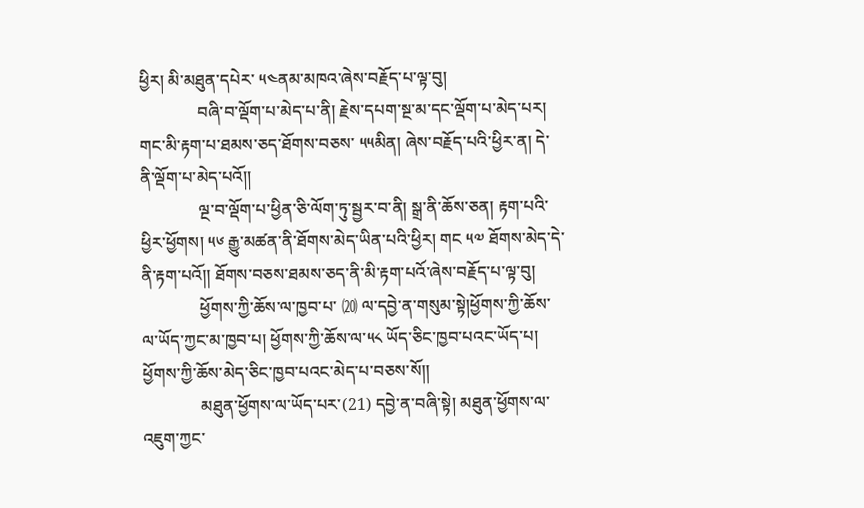ཕྱིར། མི་མཐུན་དཔེར་ ༥༤ནམ་མཁའ་ཞེས་བརྗོད་པ་ལྟ་བུ།
              བཞི་བ་ལྡོག་པ་མེད་པ་ནི། རྗེས་དཔག་སྔ་མ་དང་ལྡོག་པ་མེད་པར། གང་མི་རྟག་པ་ཐམས་ཅད་ཐོགས་བཅས་ ༥༥མིན། ཞེས་བརྗོད་པའི་ཕྱིར་ན། དེ་ནི་ལྡོག་པ་མེད་པའོ།།
              ལྔ་བ་ལྡོག་པ་ཕྱིན་ཅི་ལོག་ཏུ་སྦྱར་བ་ནི། སྒྲ་ནི་ཆོས་ཅན། རྟག་པའི་ཕྱིར་ཕྱོགས། ༥༦ རྒྱུ་མཚན་ནི་ཐོགས་མེད་ཡིན་པའི་ཕྱིར། གང ༥༧ ཐོགས་མེད་དེ་ནི་རྟག་པའོ།། ཐོགས་བཅས་ཐམས་ཅད་ནི་མི་རྟག་པའོ་ཞེས་བརྗོད་པ་ལྟ་བུ།
              ཕྱོགས་ཀྱི་ཆོས་ལ་ཁྱབ་པ་ ⒇ ལ་དབྱེ་ན་གསུམ་སྟེ།ཕྱོགས་ཀྱི་ཆོས་ལ་ཡོད་ཀྱང་མ་ཁྱབ་པ། ཕྱོགས་ཀྱི་ཆོས་ལ་༥༨ ཡོད་ཅིང་ཁྱབ་པའང་ཡོད་པ། ཕྱོགས་ཀྱི་ཆོས་མེད་ཅིང་ཁྱབ་པའང་མེད་པ་བཅས་སོ།།
              མཐུན་ཕྱོགས་ལ་ཡོད་པར་(21) དབྱེ་ན་བཞི་སྟེ། མཐུན་ཕྱོགས་ལ་འཇུག་ཀྱང་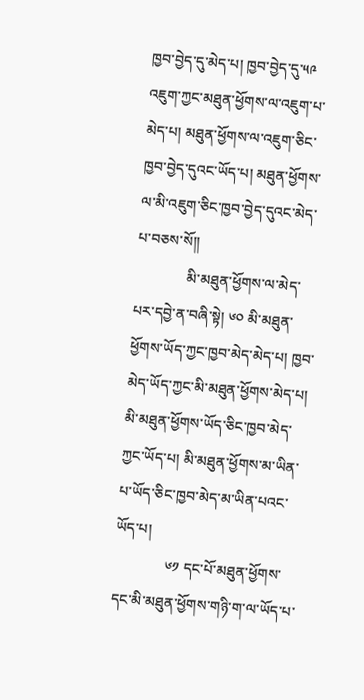ཁྱབ་བྱེད་དུ་མེད་པ། ཁྱབ་བྱེད་དུ་༥༩ འཇུག་ཀྱང་མཐུན་ཕྱོགས་ལ་འཇུག་པ་མེད་པ། མཐུན་ཕྱོགས་ལ་འཇུག་ཅིང་ཁྱབ་བྱེད་དུའང་ཡོད་པ། མཐུན་ཕྱོགས་ལ་མི་འཇུག་ཅིང་ཁྱབ་བྱེད་དུའང་མེད་པ་བཅས་སོ།།
              མི་མཐུན་ཕྱོགས་ལ་མེད་པར་དབྱེ་ན་བཞི་སྟེ། ༦༠ མི་མཐུན་ཕྱོགས་ཡོད་ཀྱང་ཁྱབ་མེད་མེད་པ། ཁྱབ་མེད་ཡོད་ཀྱང་མི་མཐུན་ཕྱོགས་མེད་པ། མི་མཐུན་ཕྱོགས་ཡོད་ཅིང་ཁྱབ་མེད་ཀྱང་ཡོད་པ། མི་མཐུན་ཕྱོགས་མ་ཡིན་པ་ཡོད་ཅིང་ཁྱབ་མེད་མ་ཡིན་པའང་ཡོད་པ།
              ༦༡ དང་པོ་མཐུན་ཕྱོགས་དང་མི་མཐུན་ཕྱོགས་གཉི་ག་ལ་ཡོད་པ་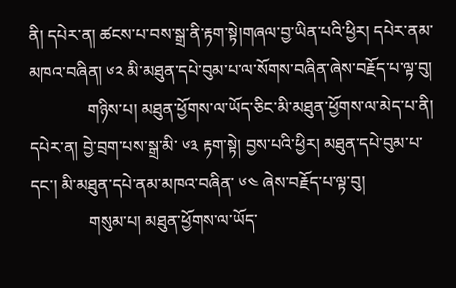ནི། དཔེར་ན། ཚངས་པ་བས་སྒྲ་ནི་རྟག་སྟེ།གཞལ་བྱ་ཡིན་པའི་ཕྱིར། དཔེར་ནམ་མཁའ་བཞིན། ༦༢ མི་མཐུན་དཔེ་བུམ་པ་ལ་སོགས་བཞིན་ཞེས་བརྗོད་པ་ལྟ་བུ།
              གཉིས་པ། མཐུན་ཕྱོགས་ལ་ཡོད་ཅིང་མི་མཐུན་ཕྱོགས་ལ་མེད་པ་ནི། དཔེར་ན། བྱེ་བྲག་པས་སྒྲ་མི་ ༦༣ རྟག་སྟེ། བྱས་པའི་ཕྱིར། མཐུན་དཔེ་བུམ་པ་དང་། མི་མཐུན་དཔེ་ནམ་མཁའ་བཞིན་ ༦༤ ཞེས་བརྗོད་པ་ལྟ་བུ།
              གསུམ་པ། མཐུན་ཕྱོགས་ལ་ཡོད་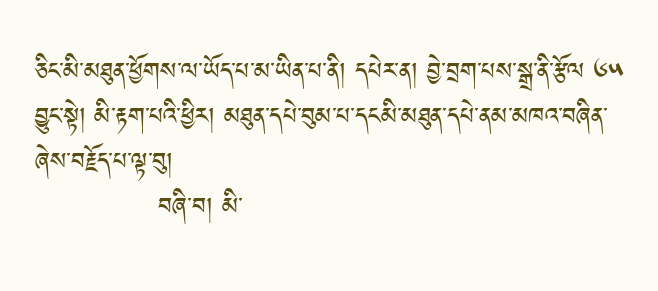ཅིང་མི་མཐུན་ཕྱོགས་ལ་ཡོད་པ་མ་ཡིན་པ་ནི། དཔེར་ན། བྱེ་བྲག་པས་སྒྲ་ནི་རྩོལ ༦༥ བྱུང་སྟེ། མི་རྟག་པའི་ཕྱིར། མཐུན་དཔེ་བུམ་པ་དངམི་མཐུན་དཔེ་ནམ་མཁའ་བཞིན་ཞེས་བརྗོད་པ་ལྟ་བུ།
              བཞི་བ། མི་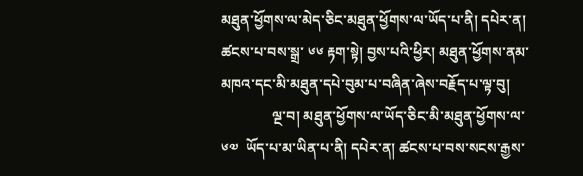མཐུན་ཕྱོགས་ལ་མེད་ཅིང་མཐུན་ཕྱོགས་ལ་ཡོད་པ་ནི། དཔེར་ན། ཚངས་པ་བས་སྒྲ་ ༦༦ རྟག་སྟེ། བྱས་པའི་ཕྱིར། མཐུན་ཕྱོགས་ནམ་མཁའ་དང་མི་མཐུན་དཔེ་བུམ་པ་བཞིན་ཞེས་བརྗོད་པ་ལྟ་བུ།
              ལྔ་བ། མཐུན་ཕྱོགས་ལ་ཡོད་ཅིང་མི་མཐུན་ཕྱོགས་ལ་ ༦༧  ཡོད་པ་མ་ཡིན་པ་ནི། དཔེར་ན། ཚངས་པ་བས་སངས་རྒྱས་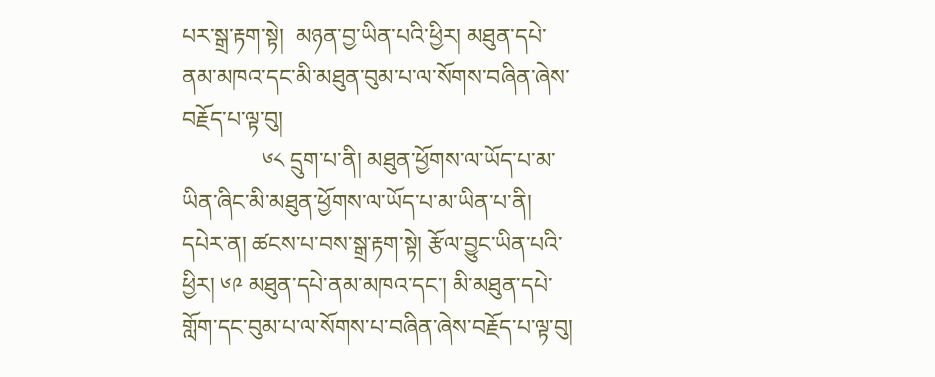པར་སྒྲ་རྟག་སྟེ།  མཉན་བྱ་ཡིན་པའི་ཕྱིར། མཐུན་དཔེ་ནམ་མཁའ་དང་མི་མཐུན་བུམ་པ་ལ་སོགས་བཞིན་ཞེས་བརྗོད་པ་ལྟ་བུ།
              ༦༨ དྲུག་པ་ནི། མཐུན་ཕྱོགས་ལ་ཡོད་པ་མ་ཡིན་ཞིང་མི་མཐུན་ཕྱོགས་ལ་ཡོད་པ་མ་ཡིན་པ་ནི། དཔེར་ན། ཚངས་པ་བས་སྒྲ་རྟག་སྟེ། རྩོལ་བྱུང་ཡིན་པའི་ཕྱིར། ༦༩ མཐུན་དཔེ་ནམ་མཁའ་དང་། མི་མཐུན་དཔེ་གློག་དང་བུམ་པ་ལ་སོགས་པ་བཞིན་ཞེས་བརྗོད་པ་ལྟ་བུ།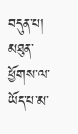བདུན་པ། མཐུན་ཕྱོགས་ལ་ཡོད་པ་མ་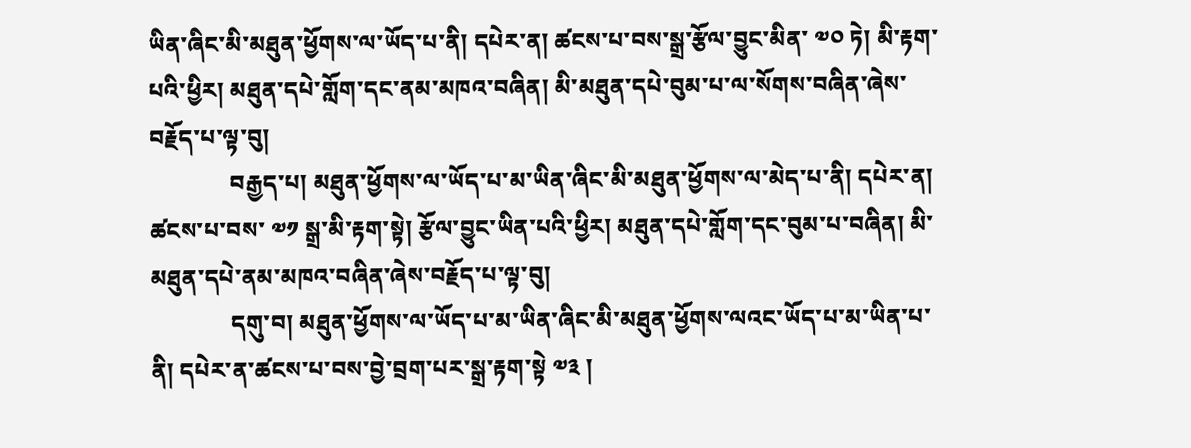ཡིན་ཞིང་མི་མཐུན་ཕྱོགས་ལ་ཡོད་པ་ནི། དཔེར་ན། ཚངས་པ་བས་སྒྲ་རྩོལ་བྱུང་མིན་ ༧༠ ཏེ། མི་རྟག་པའི་ཕྱིར། མཐུན་དཔེ་གློག་དང་ནམ་མཁའ་བཞིན། མི་མཐུན་དཔེ་བུམ་པ་ལ་སོགས་བཞིན་ཞེས་བརྗོད་པ་ལྟ་བུ།
              བརྒྱད་པ། མཐུན་ཕྱོགས་ལ་ཡོད་པ་མ་ཡིན་ཞིང་མི་མཐུན་ཕྱོགས་ལ་མེད་པ་ནི། དཔེར་ན། ཚངས་པ་བས་ ༧༡ སྒྲ་མི་རྟག་སྟེ། རྩོལ་བྱུང་ཡིན་པའི་ཕྱིར། མཐུན་དཔེ་གློག་དང་བུམ་པ་བཞིན། མི་མཐུན་དཔེ་ནམ་མཁའ་བཞིན་ཞེས་བརྗོད་པ་ལྟ་བུ།
              དགུ་བ། མཐུན་ཕྱོགས་ལ་ཡོད་པ་མ་ཡིན་ཞིང་མི་མཐུན་ཕྱོགས་ལའང་ཡོད་པ་མ་ཡིན་པ་ནི། དཔེར་ན་ཚངས་པ་བས་བྱེ་བྲག་པར་སྒྲ་རྟག་སྟེ ༧༣ །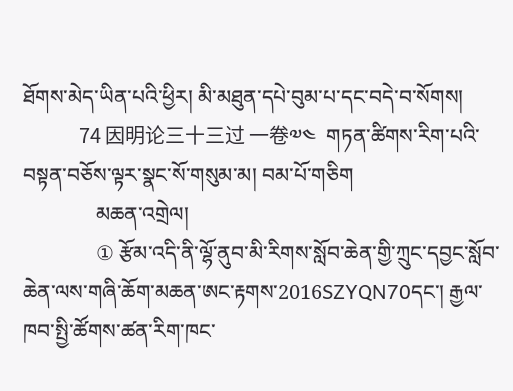ཐོགས་མེད་ཡིན་པའི་ཕྱིར། མི་མཐུན་དཔེ་བུམ་པ་དང་བདེ་བ་སོགས།
              74 因明论三十三过 一卷༧༤  གཏན་ཚིགས་རིག་པའི་བསྟན་བཅོས་ལྟར་སྣང་སོ་གསུམ་མ། བམ་པོ་གཅིག
              མཆན་འགྲེལ།
              ① རྩོམ་འདི་ནི་ལྷོ་ནུབ་མི་རིགས་སློབ་ཆེན་གྱི་ཀྲུང་དབྱང་སློབ་ཆེན་ལས་གཞི་ཆོག་མཆན་ཨང་རྟགས་2016SZYQN70དང་། རྒྱལ་ཁབ་སྤྱི་ཚོགས་ཚན་རིག་ཁང་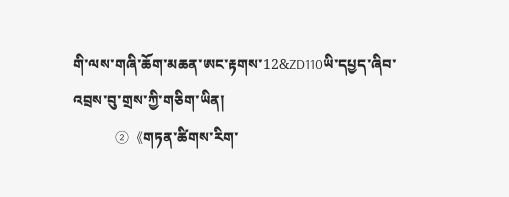གི་ལས་གཞི་ཆོག་མཆན་ཨང་རྟགས་12&ZD110ཡི་དཔྱད་ཞིབ་འབྲས་བུ་གྲས་ཀྱི་གཅིག་ཡིན།
              ②《གཏན་ཚིགས་རིག་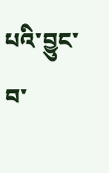པའི་བྱུང་བ་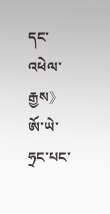དང་འཕེལ་རྒྱས》 ཨོ་ཡེ་ཧྲང་པང་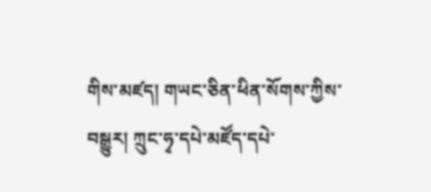གིས་མཛད། གཡང་ཅིན་ཕིན་སོགས་ཀྱིས་བསྒྱུར། ཀྲུང་ཧྭ་དཔེ་མཛོད་དཔེ་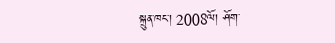སྐྲུན་ཁང་། 2008ལོ། ཤོག་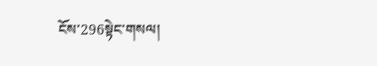ངོས་296སྟེང་གསལ།